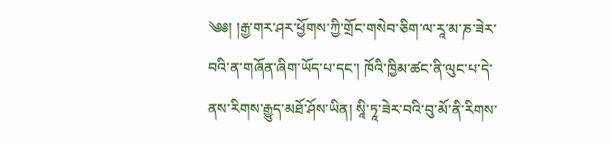༄༅། །རྒྱ་གར་ཤར་ཕྱོགས་ཀྱི་གྲོང་གསེབ་ཅིག་ལ་རཱ་མ་ཎ་ཟེར་བའི་ན་གཞོན་ཞིག་ཡོད་པ་དང་། ཁོའི་ཁྱིམ་ཚང་ནི་ལུང་པ་དེ་ནས་རིགས་རྒྱུད་མཐོ་ཤོས་ཡིན། སཱི་ཏཱ་ཟེར་བའི་བུ་མོ་ནི་རིགས་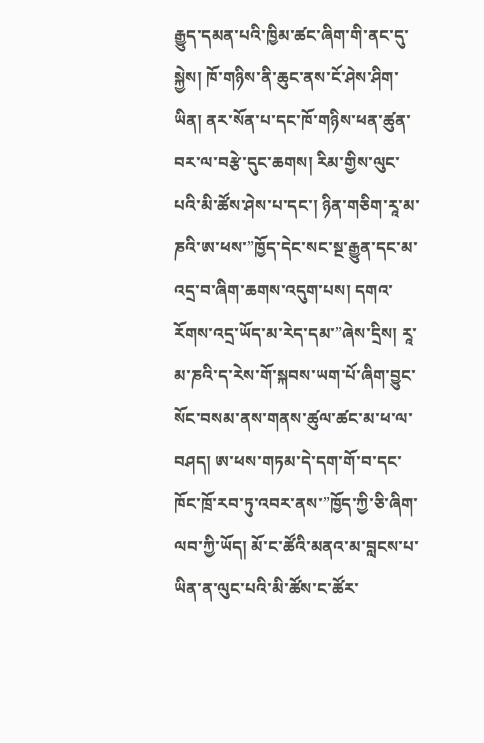རྒྱུད་དམན་པའི་ཁྱིམ་ཚང་ཞིག་གི་ནང་དུ་སྐྱེས། ཁོ་གཉིས་ནི་ཆུང་ནས་ངོ་ཤེས་ཤིག་ཡིན། ནར་སོན་པ་དང་ཁོ་གཉིས་ཕན་ཚུན་བར་ལ་བརྩེ་དུང་ཆགས། རིམ་གྱིས་ལུང་པའི་མི་ཚོས་ཤེས་པ་དང་། ཉིན་གཅིག་རཱ་མ་ཎའི་ཨ་ཕས་”ཁྱོད་དེང་སང་སྔ་རྒྱུན་དང་མ་འདྲ་བ་ཞིག་ཆགས་འདུག་པས། དགའ་རོགས་འདྲ་ཡོད་མ་རེད་དམ་”ཞེས་དྲིས། རཱ་མ་ཎའི་ད་རེས་གོ་སྐབས་ཡག་པོ་ཞིག་བྱུང་སོང་བསམ་ནས་གནས་ཚུལ་ཚང་མ་ཕ་ལ་བཤད། ཨ་ཕས་གཏམ་དེ་དག་གོ་བ་དང་ཁོང་ཁྲོ་རབ་ཏུ་འབར་ནས་”ཁྱོད་ཀྱི་ཅི་ཞིག་ལབ་ཀྱི་ཡོད། མོ་ང་ཚོའི་མནའ་མ་བླངས་པ་ཡིན་ན་ལུང་པའི་མི་ཚོས་ང་ཚོར་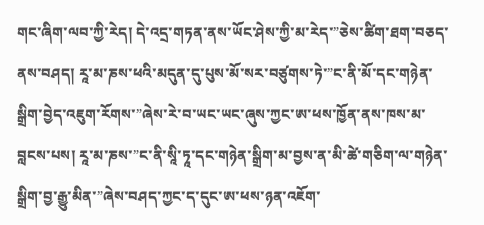གང་ཞིག་ལབ་ཀྱི་རེད། དེ་འདྲ་གཏན་ནས་ཡོང་ཤེས་ཀྱི་མ་རེད་”ཅེས་ཚིག་ཐག་བཅད་ནས་བཤད། རཱ་མ་ཎས་ཕའི་མདུན་དུ་པུས་མོ་སར་བཙུགས་ཏེ་”ང་ནི་མོ་དང་གཉེན་སྒྲིག་བྱེད་འཇུག་རོགས་”ཞེས་རེ་བ་ཡང་ཡང་ཞུས་ཀྱང་ཨ་ཕས་ཁྱོན་ནས་ཁས་མ་བླངས་པས། རཱ་མ་ཎས་”ང་ནི་སཱི་ཏཱ་དང་གཉེན་སྒྲིག་མ་བྱས་ན་མི་ཚེ་གཅིག་ལ་གཉེན་སྒྲིག་བྱ་རྒྱུ་མིན་”ཞེས་བཤད་ཀྱང་ད་དུང་ཨ་ཕས་ཉན་འཇོག་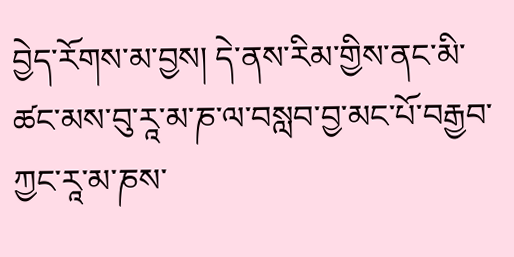བྱེད་རོགས་མ་བྱས། དེ་ནས་རིམ་གྱིས་ནང་མི་ཚང་མས་བུ་ཪཱ་མ་ཎ་ལ་བསླབ་བྱ་མང་པོ་བརྒྱབ་ཀྱང་རཱ་མ་ཎས་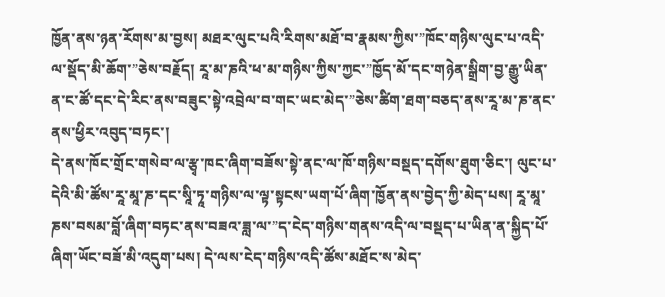ཁྱོན་ནས་ཉན་རོགས་མ་བྱས། མཐར་ལུང་པའི་རིགས་མཐོ་བ་རྣམས་ཀྱིས་”ཁོང་གཉིས་ལུང་པ་འདི་ལ་སྡོད་མི་ཆོག་”ཅེས་བརྗོད། རཱ་མ་ཎའི་ཕ་མ་གཉིས་ཀྱིས་ཀྱང་”ཁྱོད་མོ་དང་གཉེན་སྒྲིག་བྱ་རྒྱུ་ཡིན་ན་ང་ཚོ་དང་དེ་རིང་ནས་བཟུང་སྟེ་འབྲེལ་བ་གང་ཡང་མེད་”ཅེས་ཚིག་ཐག་བཅད་ནས་རཱ་མ་ཎ་ནང་ནས་ཕྱིར་འབུད་བཏང་།
དེ་ནས་ཁོང་གྲོང་གསེབ་ལ་རྩྭ་ཁང་ཞིག་བཟོས་སྟེ་ནང་ལ་ཁོ་གཉིས་བསྡད་དགོས་ཐུག་ཅིང་། ལུང་པ་དེའི་མི་ཚོས་རཱ་མཱ་ཎ་དང་སཱི་ཏཱ་གཉིས་ལ་ལྟ་སྟངས་ཡག་པོ་ཞིག་ཁྱོན་ནས་བྱེད་ཀྱི་མེད་པས། རཱ་མཱ་ཎས་བསམ་བློ་ཞིག་བཏང་ནས་བཟའ་ཟླ་ལ་”ད་ངེད་གཉིས་གནས་འདི་ལ་བསྡད་པ་ཡིན་ན་སྐྱིད་པོ་ཞིག་ཡོང་བཟོ་མི་འདུག་པས། དེ་ལས་ངེད་གཉིས་འདི་ཚོས་མཐོང་ས་མེད་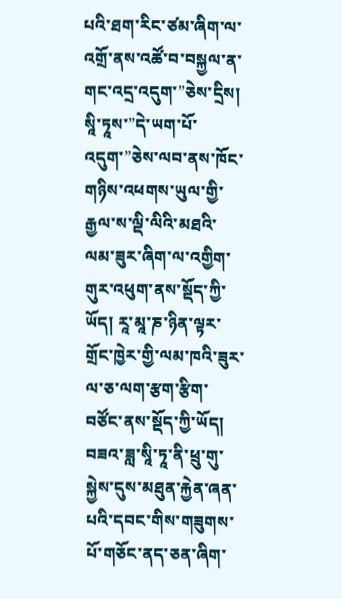པའི་ཐག་རིང་ཙམ་ཞིག་ལ་འགྲོ་ནས་འཚོ་བ་བསྐྱལ་ན་གང་འདྲ་འདུག་”ཅེས་དྲིས། སཱི་ཏཱས་”དེ་ཡག་པོ་འདུག་”ཅེས་ལབ་ནས་ཁོང་གཉིས་འཕགས་ཡུལ་གྱི་རྒྱལ་ས་ལྡི་ལིའི་མཐའི་ལམ་ཟུར་ཞིག་ལ་འགྱིག་གུར་འཕུག་ནས་སྡོད་ཀྱི་ཡོད། རཱ་མཱ་ཎ་ཉིན་ལྟར་གྲོང་ཁྱེར་གྱི་ལམ་ཁའི་ཟུར་ལ་ཅ་ལག་རྩག་རྩིག་བཙོང་ནས་སྡོད་ཀྱི་ཡོད། བཟའ་ཟླ་སཱི་ཏཱ་ནི་ཕྲུ་གུ་སྐྱེས་དུས་མཐུན་རྐྱེན་ཞན་པའི་དབང་གིས་གཟུགས་པོ་གཅོང་ནད་ཅན་ཞིག་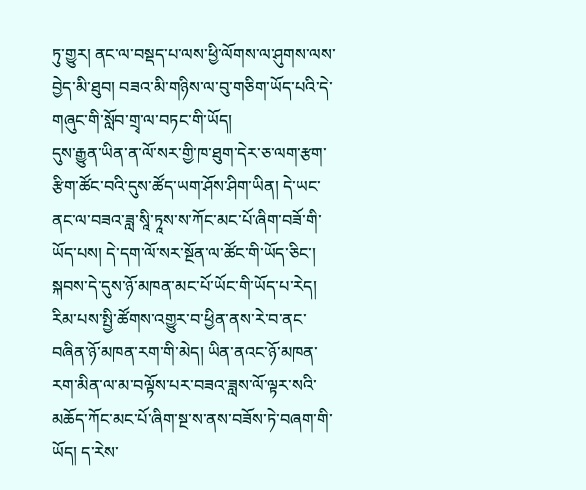ཏུ་གྱུར། ནང་ལ་བསྡད་པ་ལས་ཕྱི་ལོགས་ལ་ཤུགས་ལས་བྱེད་མི་ཐུབ། བཟའ་མི་གཉིས་ལ་བུ་གཅིག་ཡོད་པའི་དེ་གཞུང་གི་སློབ་གྲྭ་ལ་བཏང་གི་ཡོད།
དུས་རྒྱུན་ཡིན་ན་ལོ་སར་གྱི་ཁ་ཐུག་དེར་ཅ་ལག་རྩག་རྩིག་ཚོང་བའི་དུས་ཚོད་ཡག་ཤོས་ཤིག་ཡིན། དེ་ཡང་ནང་ལ་བཟའ་ཟླ་སཱི་ཏཱས་ས་ཀོང་མང་པོ་ཞིག་བཟོ་གི་ཡོད་པས། དེ་དག་ལོ་སར་སྔོན་ལ་ཚོང་གི་ཡོད་ཅིང་། སྐབས་དེ་དུས་ཉོ་མཁན་མང་པོ་ཡོང་གི་ཡོད་པ་རེད། རིམ་པས་སྤྱི་ཚོགས་འགྱུར་བ་ཕྱིན་ནས་རེ་བ་ནང་བཞིན་ཉོ་མཁན་རག་གི་མེད། ཡིན་ནའང་ཉོ་མཁན་རག་མིན་ལ་མ་བལྟོས་པར་བཟའ་ཟླས་ལོ་ལྟར་སའི་མཆོད་ཀོང་མང་པོ་ཞིག་སྔ་ས་ནས་བཟོས་ཏེ་བཞག་གི་ཡོད། ད་རེས་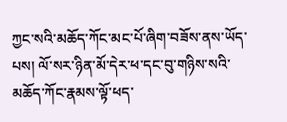ཀྱང་སའི་མཆོད་ཀོང་མང་པོ་ཞིག་བཟོས་ནས་ཡོད་པས། ལོ་སར་ཉིན་མོ་དེར་ཕ་དང་བུ་གཉིས་སའི་མཆོད་ཀོང་རྣམས་ལྟོ་ཕད་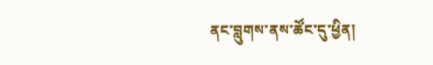ནང་བླུགས་ནས་ཚོང་དུ་ཕྱིན།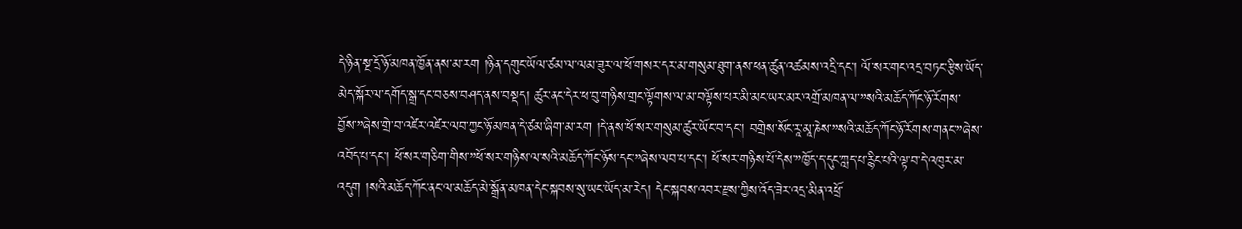དེ་ཉིན་སྔ་དྲོ་ཉོ་མཁན་ཁྱོན་ནས་མ་རག །ཉིན་དགུང་ཡོལ་ཙམ་ལ་ལམ་ཟུར་ལ་ཕོ་གསར་དར་མ་གསུམ་ཐུག་ནས་ཕན་ཚུན་འཚམས་འདྲི་དང་། ལོ་སར་གང་འདྲ་བཏང་རྩིས་ཡོད་མེད་སྐོར་ལ་དགོད་སྒྲ་དང་བཅས་བཤད་ནས་བསྡད། ཚུར་ནང་དེར་ཕ་བུ་གཉིས་གྲང་ལྟོགས་ལ་མ་བལྟོས་པར་མི་མང་ཡར་མར་འགྲོ་མཁན་ལ་”སའི་མཆོད་ཀོང་ཉོ་རོགས་བྱོས་”ཞེས་གྲེ་བ་འཛེར་འཛེར་ལབ་ཀྱང་ཉོ་མཁན་དེ་ཙམ་ཞིག་མ་རག །དེ་ནས་ཕོ་སར་གསུམ་ཚུར་ཡོང་བ་དང་། བགྲེས་སོང་རཱ་མཱ་ཎེས་”སའི་མཆོད་ཀོང་ཉོ་རོགས་གནང་”ཞེས་འབོད་པ་དང་། ཕོ་སར་གཅིག་གིས་”ཕོ་སར་གཉིས་ལ་སའི་མཆོད་ཀོང་ཉོས་དང་”ཞེས་ལབ་པ་དང་། ཕོ་སར་གཉིས་པོ་དེས་”ཁྱོད་ད་དུང་ཀླད་པ་རྙིང་པའི་ལྟ་བ་དེ་འཁུར་མ་འདུག །སའི་མཆོད་ཀོང་ནང་ལ་མཆོད་མེ་སྒྲོན་མཁན་དེང་སྐབས་སུ་ཡང་ཡོད་མ་རེད། དེང་སྐབས་འབར་རྫས་ཀྱིས་འོད་ཟེར་འདྲ་མིན་འཕྲོ་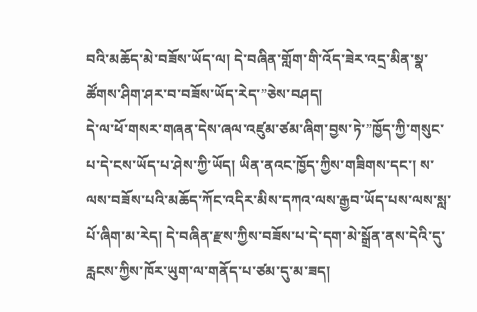བའི་མཆོད་མེ་བཟོས་ཡོད་ལ། དེ་བཞིན་གློག་གི་འོད་ཟེར་འདྲ་མིན་སྣ་ཚོགས་ཤིག་ཤར་བ་བཟོས་ཡོད་རེད་”ཅེས་བཤད།
དེ་ལ་ཕོ་གསར་གཞན་དེས་ཞལ་འཛུམ་ཙམ་ཞིག་བྱས་ཏེ་”ཁྱོད་ཀྱི་གསུང་པ་དེ་ངས་ཡོད་པ་ཤེས་ཀྱི་ཡོད། ཡིན་ནའང་ཁྱོད་ཀྱིས་གཟིགས་དང་། ས་ལས་བཟོས་པའི་མཆོད་ཀོང་འདིར་མིས་དཀའ་ལས་རྒྱབ་ཡོད་པས་ལས་སླ་པོ་ཞིག་མ་རེད། དེ་བཞིན་རྫས་ཀྱིས་བཟོས་པ་དེ་དག་མེ་སྒྲོན་ནས་དེའི་དུ་རླངས་ཀྱིས་ཁོར་ཡུག་ལ་གནོད་པ་ཙམ་དུ་མ་ཟད།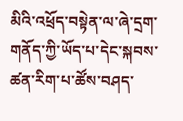མིའི་འཕྲོད་བསྟེན་ལ་ཞེ་དྲག་གནོད་ཀྱི་ཡོད་པ་དེང་སྐབས་ཚན་རིག་པ་ཚོས་བཤད་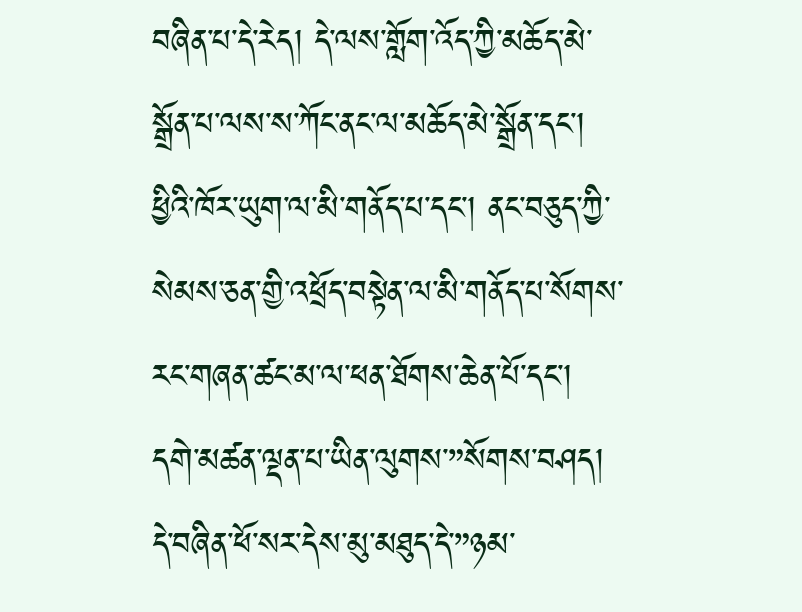བཞིན་པ་དེ་རེད། དེ་ལས་གློག་འོད་ཀྱི་མཆོད་མེ་སྒྲོན་པ་ལས་ས་ཀོང་ནང་ལ་མཆོད་མེ་སྒྲོན་དང་། ཕྱིའི་ཁོར་ཡུག་ལ་མི་གནོད་པ་དང་། ནང་བཅུད་ཀྱི་སེམས་ཅན་གྱི་འཕྲོད་བསྟེན་ལ་མི་གནོད་པ་སོགས་རང་གཞན་ཚང་མ་ལ་ཕན་ཐོགས་ཆེན་པོ་དང་། དགེ་མཚན་ལྡན་པ་ཡིན་ལུགས་”སོགས་བཤད།
དེ་བཞིན་ཕོ་སར་དེས་མུ་མཐུད་དེ་”ཉམ་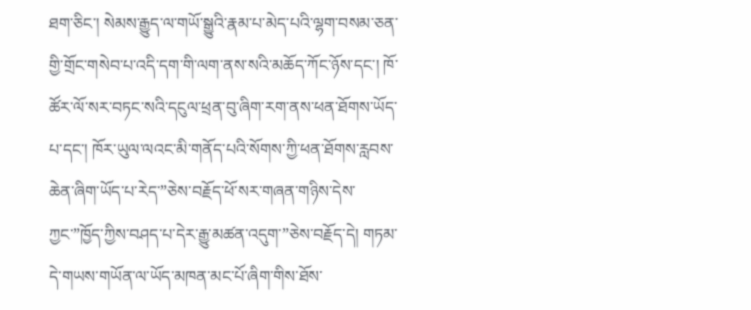ཐག་ཅིང་། སེམས་རྒྱུད་ལ་གཡོ་སྒྱུའི་རྣམ་པ་མེད་པའི་ལྷག་བསམ་ཅན་གྱི་གྲོང་གསེབ་པ་འདི་དག་གི་ལག་ནས་སའི་མཆོད་ཀོང་ཉོས་དང་། ཁོ་ཚོར་ལོ་སར་བཏང་སའི་དངུལ་ཕྲན་བུ་ཞིག་རག་ནས་ཕན་ཐོགས་ཡོད་པ་དང་། ཁོར་ཡུལ་ལའང་མི་གནོད་པའི་སོགས་ཀྱི་ཕན་ཐོགས་རླབས་ཆེན་ཞིག་ཡོད་པ་རེད་”ཅེས་བརྗོད་ཕོ་སར་གཞན་གཉིས་དེས་ཀྱང་”ཁྱོད་ཀྱིས་བཤད་པ་དེར་རྒྱུ་མཚན་འདུག་”ཅེས་བརྗོད་དེ། གཏམ་དེ་གཡས་གཡོན་ལ་ཡོད་མཁན་མང་པོ་ཞིག་གིས་ཐོས་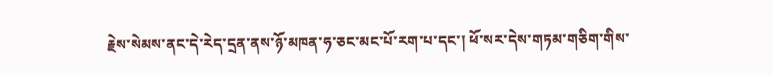རྗེས་སེམས་ནང་དེ་རེད་དྲན་ནས་ཉོ་མཁན་ཧ་ཅང་མང་པོ་རག་པ་དང་། ཕོ་སར་དེས་གཏམ་གཅིག་གིས་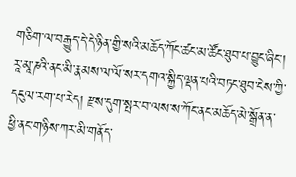གཅིག་ལ་བརྒྱུད་དེ་དེ་ཉིན་གྱི་སའི་མཆོད་ཀོང་ཚང་མ་ཚོང་ཐུབ་པ་བྱུང་ཞིང་། རཱ་མཱ་ཎའི་ནང་མི་རྣམས་ལ་ལོ་སར་དགའ་སྐྱིད་ལྡན་པའི་བཏང་ཐུབ་ངེས་ཀྱི་དངུལ་རག་པ་རེད། རྫས་དུག་སྤར་བ་ལས་ས་ཀོང་ནང་མཆོད་མེ་སྒྲོན་ན་ཕྱི་ནང་གཉིས་ཀར་མི་གནོད་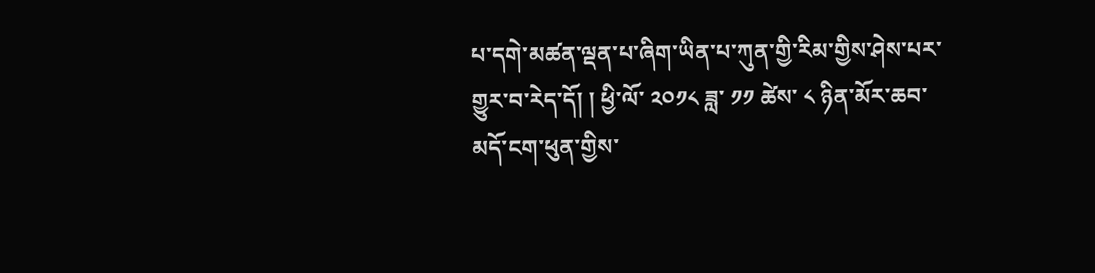པ་དགེ་མཚན་ལྡན་པ་ཞིག་ཡིན་པ་ཀུན་གྱི་རིམ་གྱིས་ཤེས་པར་གྱུར་བ་རེད་དོ། ། ཕྱི་ལོ་ ༢༠༡༨ ཟླ་ ༡༡ ཚེས་ ༨ ཉིན་མོར་ཆབ་མདོ་ངག་ཕུན་གྱིས་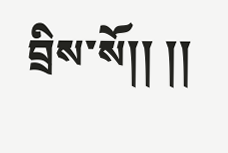བྲིས་སོ།། །།